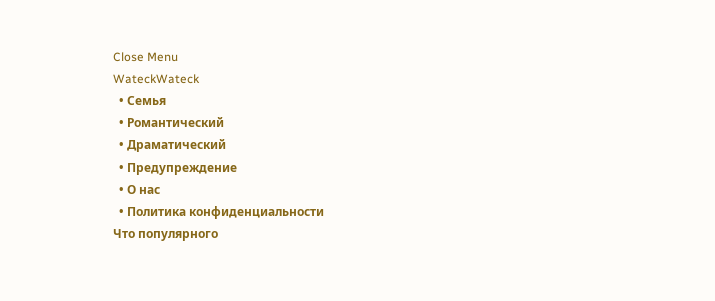Close Menu
WateckWateck
  • Семья
  • Романтический
  • Драматический
  • Предупреждение
  • О нас
  • Политика конфиденциальности
Что популярного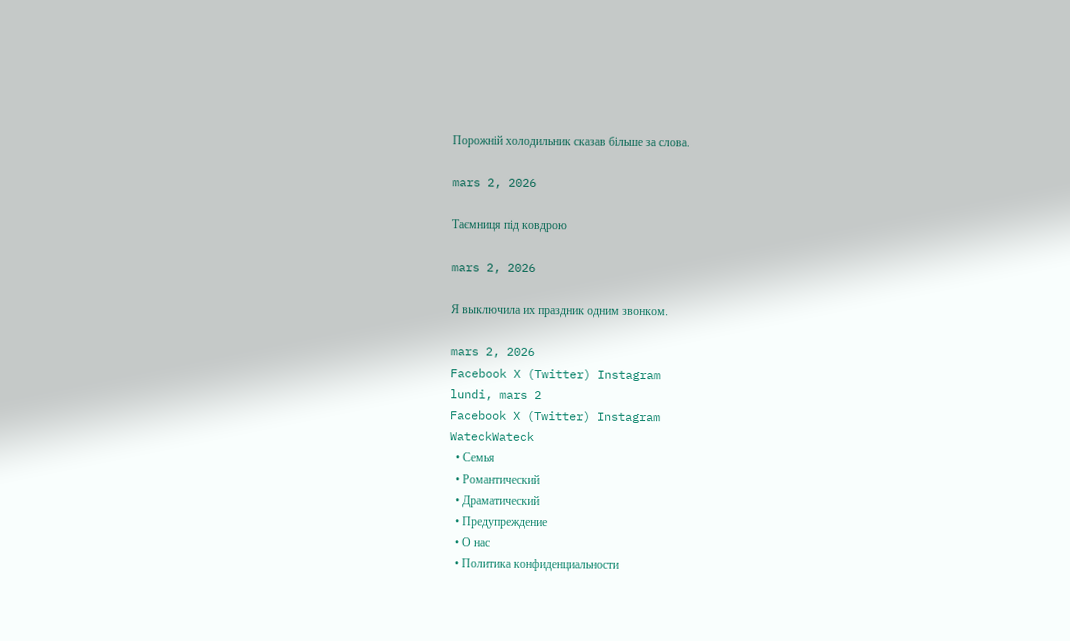Порожній холодильник сказав більше за слова.

mars 2, 2026

Таємниця під ковдрою

mars 2, 2026

Я выключила их праздник одним звонком.

mars 2, 2026
Facebook X (Twitter) Instagram
lundi, mars 2
Facebook X (Twitter) Instagram
WateckWateck
  • Семья
  • Романтический
  • Драматический
  • Предупреждение
  • О нас
  • Политика конфиденциальности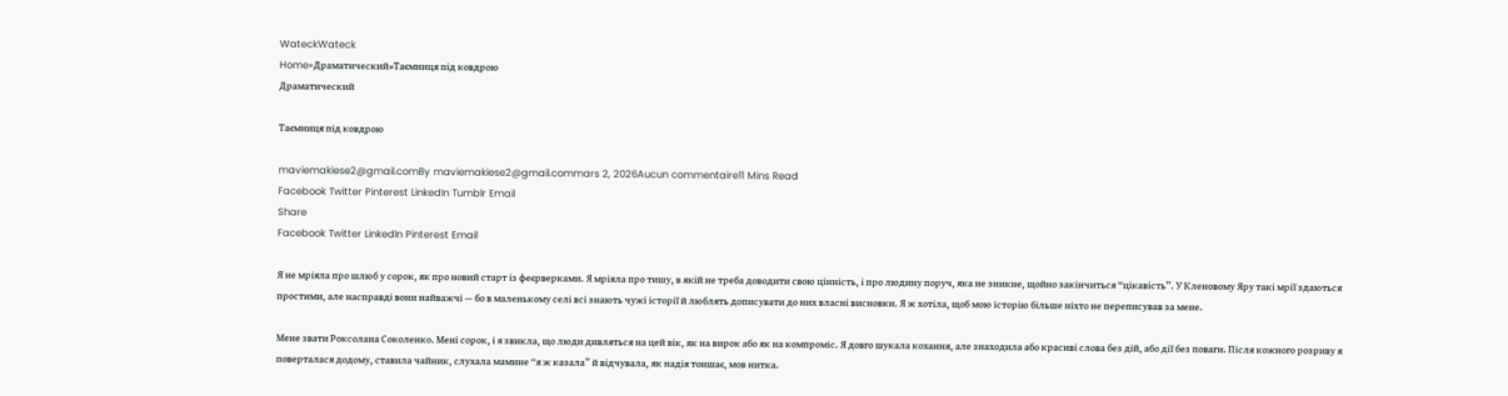WateckWateck
Home»Драматический»Таємниця під ковдрою
Драматический

Таємниця під ковдрою

maviemakiese2@gmail.comBy maviemakiese2@gmail.commars 2, 2026Aucun commentaire11 Mins Read
Facebook Twitter Pinterest LinkedIn Tumblr Email
Share
Facebook Twitter LinkedIn Pinterest Email

Я не мріяла про шлюб у сорок, як про новий старт із феєрверками. Я мріяла про тишу, в якій не треба доводити свою цінність, і про людину поруч, яка не зникне, щойно закінчиться “цікавість”. У Кленовому Яру такі мрії здаються простими, але насправді вони найважчі — бо в маленькому селі всі знають чужі історії й люблять дописувати до них власні висновки. Я ж хотіла, щоб мою історію більше ніхто не переписував за мене.

Мене звати Роксолана Соколенко. Мені сорок, і я звикла, що люди дивляться на цей вік, як на вирок або як на компроміс. Я довго шукала кохання, але знаходила або красиві слова без дій, або дії без поваги. Після кожного розриву я поверталася додому, ставила чайник, слухала мамине “я ж казала” й відчувала, як надія тоншає, мов нитка.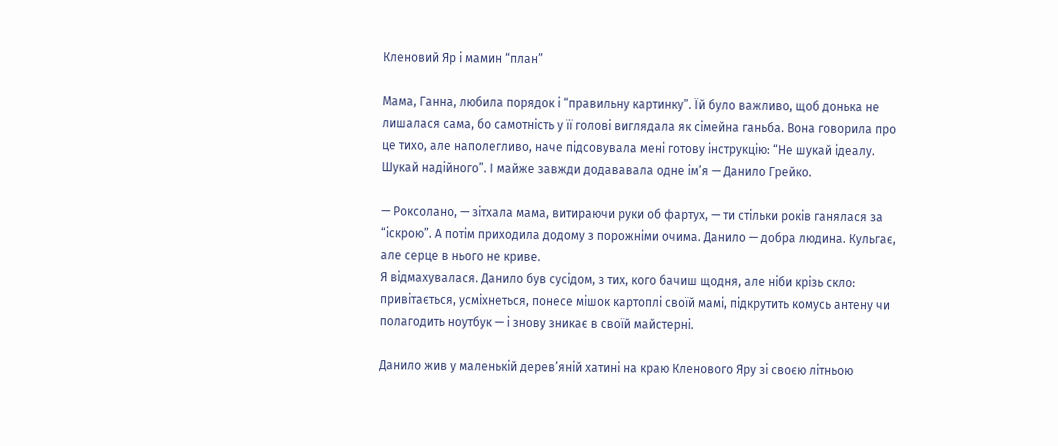Кленовий Яр і мамин “план”

Мама, Ганна, любила порядок і “правильну картинку”. Їй було важливо, щоб донька не лишалася сама, бо самотність у її голові виглядала як сімейна ганьба. Вона говорила про це тихо, але наполегливо, наче підсовувала мені готову інструкцію: “Не шукай ідеалу. Шукай надійного”. І майже завжди додававала одне ім’я — Данило Грейко.

— Роксолано, — зітхала мама, витираючи руки об фартух, — ти стільки років ганялася за “іскрою”. А потім приходила додому з порожніми очима. Данило — добра людина. Кульгає, але серце в нього не криве.
Я відмахувалася. Данило був сусідом, з тих, кого бачиш щодня, але ніби крізь скло: привітається, усміхнеться, понесе мішок картоплі своїй мамі, підкрутить комусь антену чи полагодить ноутбук — і знову зникає в своїй майстерні.

Данило жив у маленькій дерев’яній хатині на краю Кленового Яру зі своєю літньою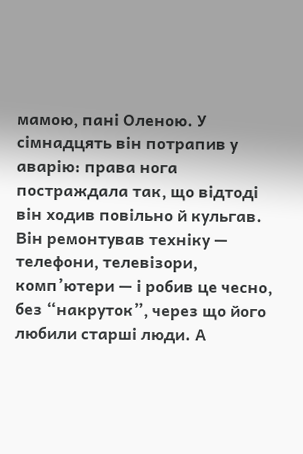мамою, пані Оленою. У сімнадцять він потрапив у аварію: права нога постраждала так, що відтоді він ходив повільно й кульгав. Він ремонтував техніку — телефони, телевізори, комп’ютери — і робив це чесно, без “накруток”, через що його любили старші люди. А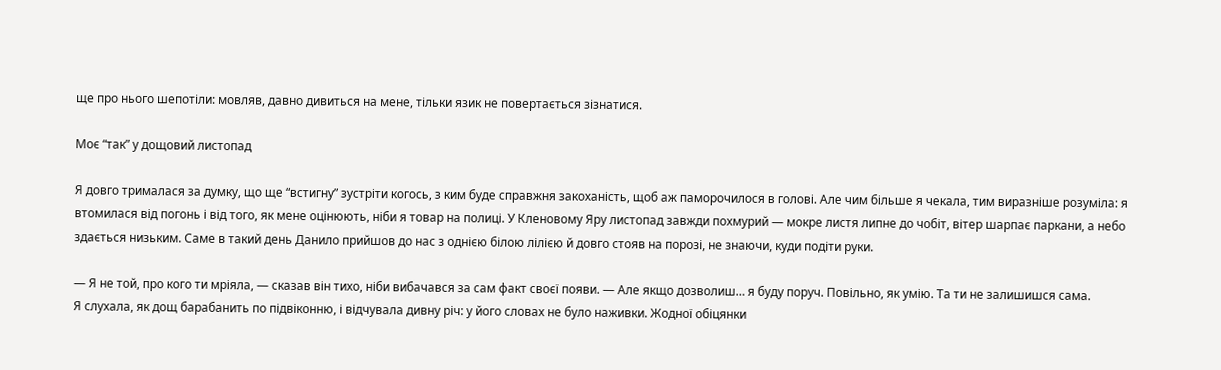ще про нього шепотіли: мовляв, давно дивиться на мене, тільки язик не повертається зізнатися.

Моє “так” у дощовий листопад

Я довго трималася за думку, що ще “встигну” зустріти когось, з ким буде справжня закоханість, щоб аж паморочилося в голові. Але чим більше я чекала, тим виразніше розуміла: я втомилася від погонь і від того, як мене оцінюють, ніби я товар на полиці. У Кленовому Яру листопад завжди похмурий — мокре листя липне до чобіт, вітер шарпає паркани, а небо здається низьким. Саме в такий день Данило прийшов до нас з однією білою лілією й довго стояв на порозі, не знаючи, куди подіти руки.

— Я не той, про кого ти мріяла, — сказав він тихо, ніби вибачався за сам факт своєї появи. — Але якщо дозволиш… я буду поруч. Повільно, як умію. Та ти не залишишся сама.
Я слухала, як дощ барабанить по підвіконню, і відчувала дивну річ: у його словах не було наживки. Жодної обіцянки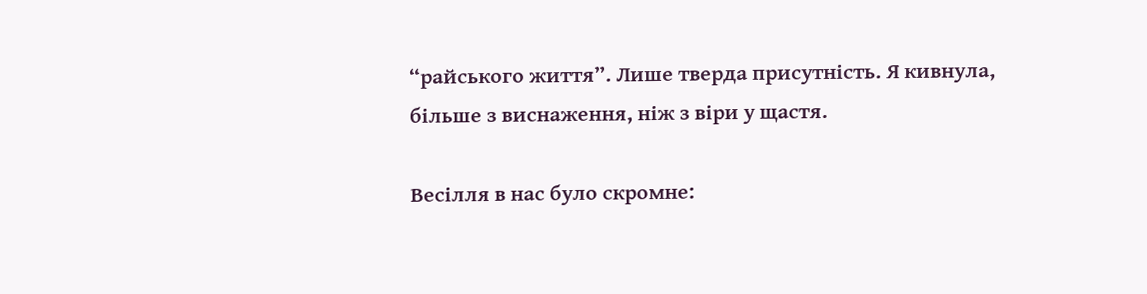“райського життя”. Лише тверда присутність. Я кивнула, більше з виснаження, ніж з віри у щастя.

Весілля в нас було скромне: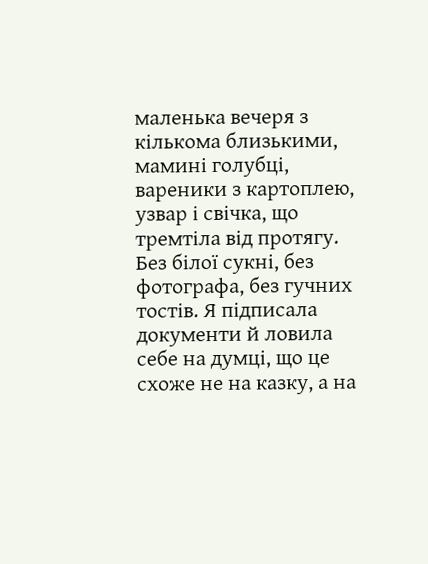маленька вечеря з кількома близькими, мамині голубці, вареники з картоплею, узвар і свічка, що тремтіла від протягу. Без білої сукні, без фотографа, без гучних тостів. Я підписала документи й ловила себе на думці, що це схоже не на казку, а на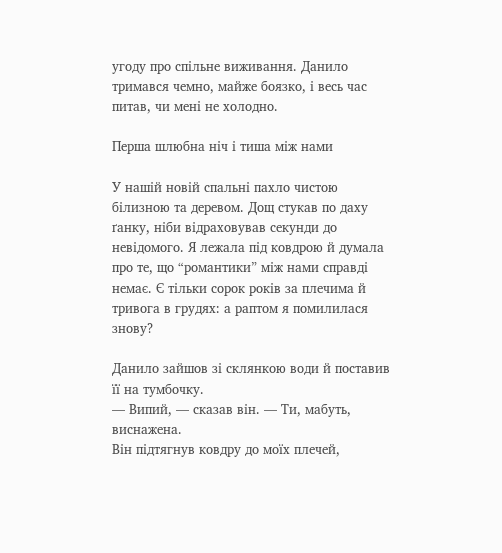угоду про спільне виживання. Данило тримався чемно, майже боязко, і весь час питав, чи мені не холодно.

Перша шлюбна ніч і тиша між нами

У нашій новій спальні пахло чистою білизною та деревом. Дощ стукав по даху ґанку, ніби відраховував секунди до невідомого. Я лежала під ковдрою й думала про те, що “романтики” між нами справді немає. Є тільки сорок років за плечима й тривога в грудях: а раптом я помилилася знову?

Данило зайшов зі склянкою води й поставив її на тумбочку.
— Випий, — сказав він. — Ти, мабуть, виснажена.
Він підтягнув ковдру до моїх плечей,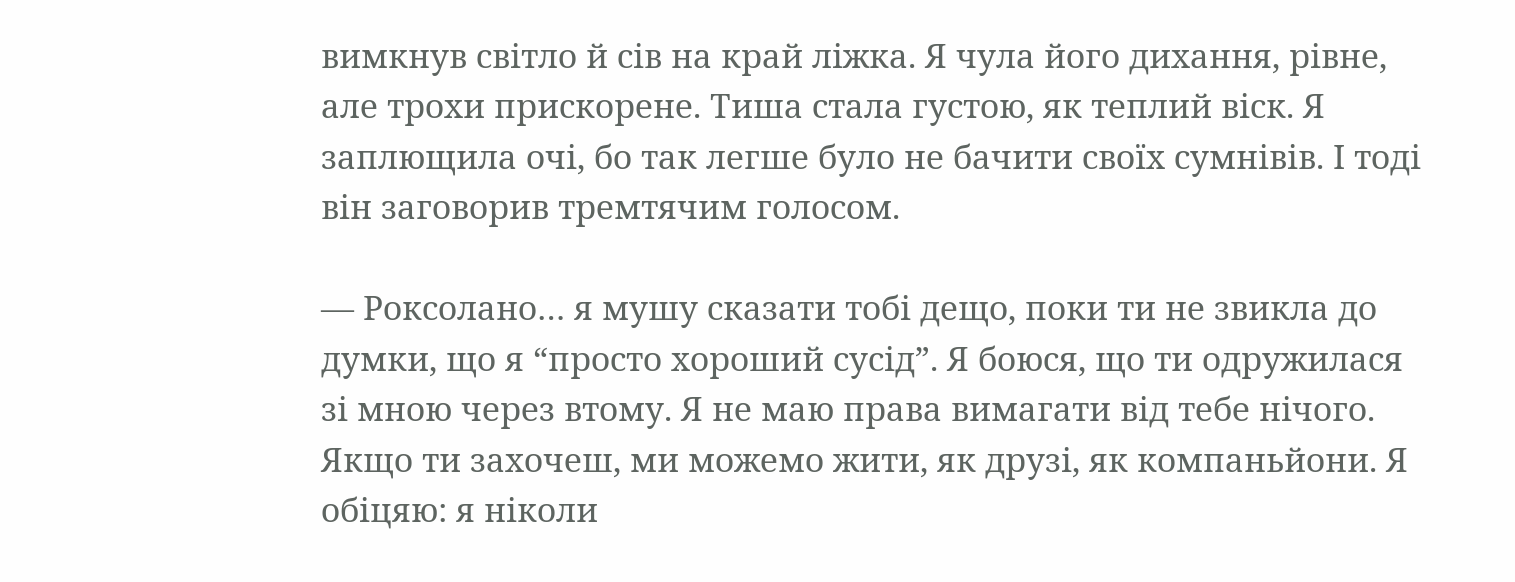вимкнув світло й сів на край ліжка. Я чула його дихання, рівне, але трохи прискорене. Тиша стала густою, як теплий віск. Я заплющила очі, бо так легше було не бачити своїх сумнівів. І тоді він заговорив тремтячим голосом.

— Роксолано… я мушу сказати тобі дещо, поки ти не звикла до думки, що я “просто хороший сусід”. Я боюся, що ти одружилася зі мною через втому. Я не маю права вимагати від тебе нічого. Якщо ти захочеш, ми можемо жити, як друзі, як компаньйони. Я обіцяю: я ніколи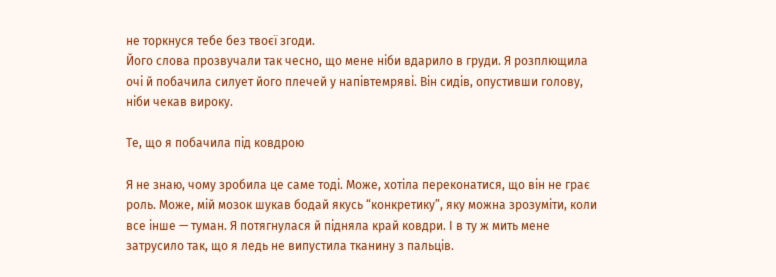не торкнуся тебе без твоєї згоди.
Його слова прозвучали так чесно, що мене ніби вдарило в груди. Я розплющила очі й побачила силует його плечей у напівтемряві. Він сидів, опустивши голову, ніби чекав вироку.

Те, що я побачила під ковдрою

Я не знаю, чому зробила це саме тоді. Може, хотіла переконатися, що він не грає роль. Може, мій мозок шукав бодай якусь “конкретику”, яку можна зрозуміти, коли все інше — туман. Я потягнулася й підняла край ковдри. І в ту ж мить мене затрусило так, що я ледь не випустила тканину з пальців.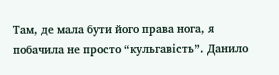Там, де мала бути його права нога, я побачила не просто “кульгавість”. Данило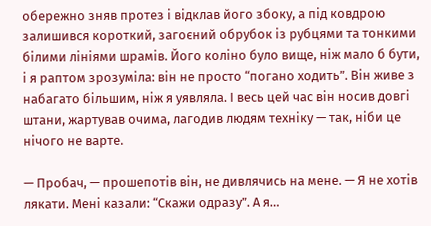обережно зняв протез і відклав його збоку, а під ковдрою залишився короткий, загоєний обрубок із рубцями та тонкими білими лініями шрамів. Його коліно було вище, ніж мало б бути, і я раптом зрозуміла: він не просто “погано ходить”. Він живе з набагато більшим, ніж я уявляла. І весь цей час він носив довгі штани, жартував очима, лагодив людям техніку — так, ніби це нічого не варте.

— Пробач, — прошепотів він, не дивлячись на мене. — Я не хотів лякати. Мені казали: “Скажи одразу”. А я…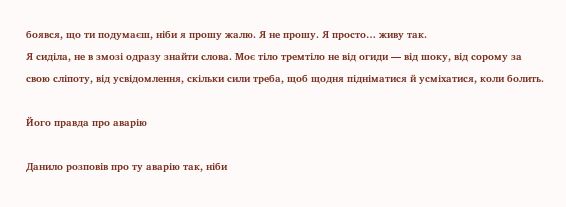боявся, що ти подумаєш, ніби я прошу жалю. Я не прошу. Я просто… живу так.
Я сиділа, не в змозі одразу знайти слова. Моє тіло тремтіло не від огиди — від шоку, від сорому за свою сліпоту, від усвідомлення, скільки сили треба, щоб щодня підніматися й усміхатися, коли болить.

Його правда про аварію

Данило розповів про ту аварію так, ніби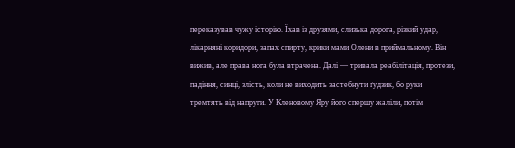переказував чужу історію. Їхав із друзями, слизька дорога, різкий удар, лікарняні коридори, запах спирту, крики мами Олени в приймальному. Він вижив, але права нога була втрачена. Далі — тривала реабілітація, протези, падіння, синці, злість, коли не виходить застебнути ґудзик, бо руки тремтять від напруги. У Кленовому Яру його спершу жаліли, потім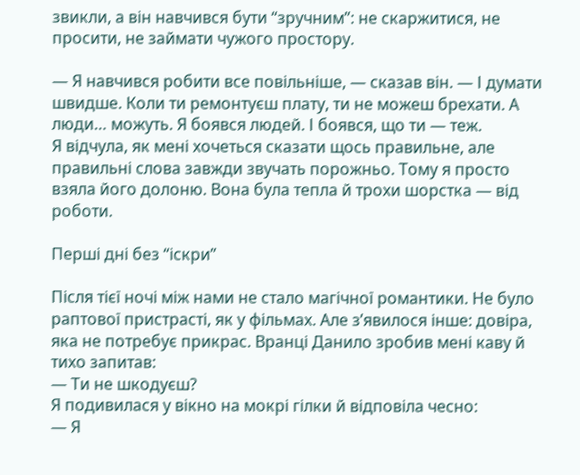звикли, а він навчився бути “зручним”: не скаржитися, не просити, не займати чужого простору.

— Я навчився робити все повільніше, — сказав він. — І думати швидше. Коли ти ремонтуєш плату, ти не можеш брехати. А люди… можуть. Я боявся людей. І боявся, що ти — теж.
Я відчула, як мені хочеться сказати щось правильне, але правильні слова завжди звучать порожньо. Тому я просто взяла його долоню. Вона була тепла й трохи шорстка — від роботи.

Перші дні без “іскри”

Після тієї ночі між нами не стало магічної романтики. Не було раптової пристрасті, як у фільмах. Але з’явилося інше: довіра, яка не потребує прикрас. Вранці Данило зробив мені каву й тихо запитав:
— Ти не шкодуєш?
Я подивилася у вікно на мокрі гілки й відповіла чесно:
— Я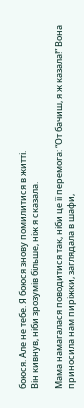боюся. Але не тебе. Я боюся знову помилитися в житті.
Він кивнув, ніби зрозумів більше, ніж я сказала.

Мама намагалася поводитися так, ніби це її перемога: “От бачиш, я ж казала!” Вона приносила нам пиріжки, заглядала в шафи,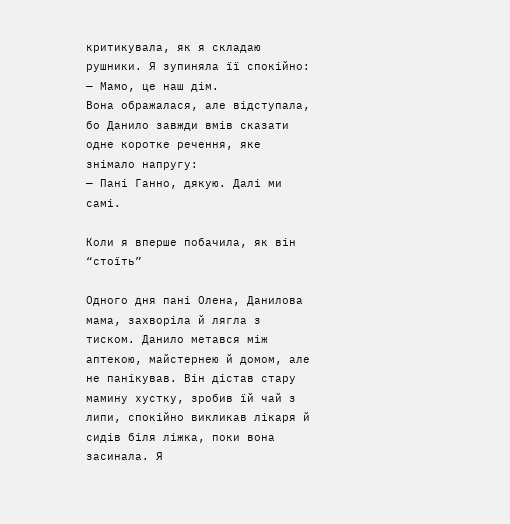критикувала, як я складаю рушники. Я зупиняла її спокійно:
— Мамо, це наш дім.
Вона ображалася, але відступала, бо Данило завжди вмів сказати одне коротке речення, яке знімало напругу:
— Пані Ганно, дякую. Далі ми самі.

Коли я вперше побачила, як він “стоїть”

Одного дня пані Олена, Данилова мама, захворіла й лягла з тиском. Данило метався між аптекою, майстернею й домом, але не панікував. Він дістав стару мамину хустку, зробив їй чай з липи, спокійно викликав лікаря й сидів біля ліжка, поки вона засинала. Я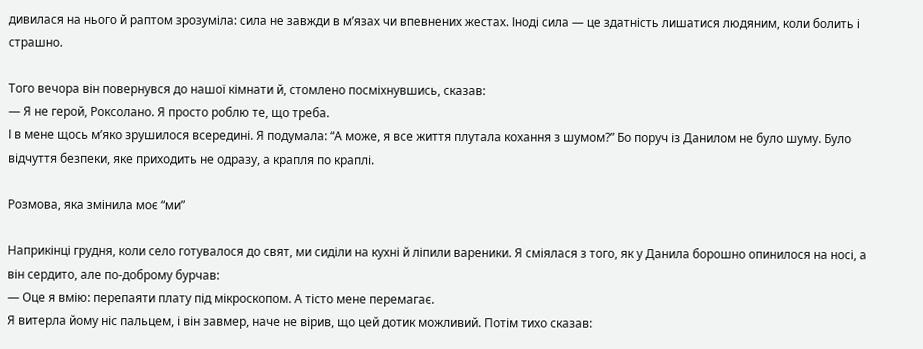дивилася на нього й раптом зрозуміла: сила не завжди в м’язах чи впевнених жестах. Іноді сила — це здатність лишатися людяним, коли болить і страшно.

Того вечора він повернувся до нашої кімнати й, стомлено посміхнувшись, сказав:
— Я не герой, Роксолано. Я просто роблю те, що треба.
І в мене щось м’яко зрушилося всередині. Я подумала: “А може, я все життя плутала кохання з шумом?” Бо поруч із Данилом не було шуму. Було відчуття безпеки, яке приходить не одразу, а крапля по краплі.

Розмова, яка змінила моє “ми”

Наприкінці грудня, коли село готувалося до свят, ми сиділи на кухні й ліпили вареники. Я сміялася з того, як у Данила борошно опинилося на носі, а він сердито, але по-доброму бурчав:
— Оце я вмію: перепаяти плату під мікроскопом. А тісто мене перемагає.
Я витерла йому ніс пальцем, і він завмер, наче не вірив, що цей дотик можливий. Потім тихо сказав: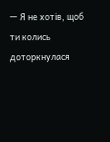— Я не хотів, щоб ти колись доторкнулася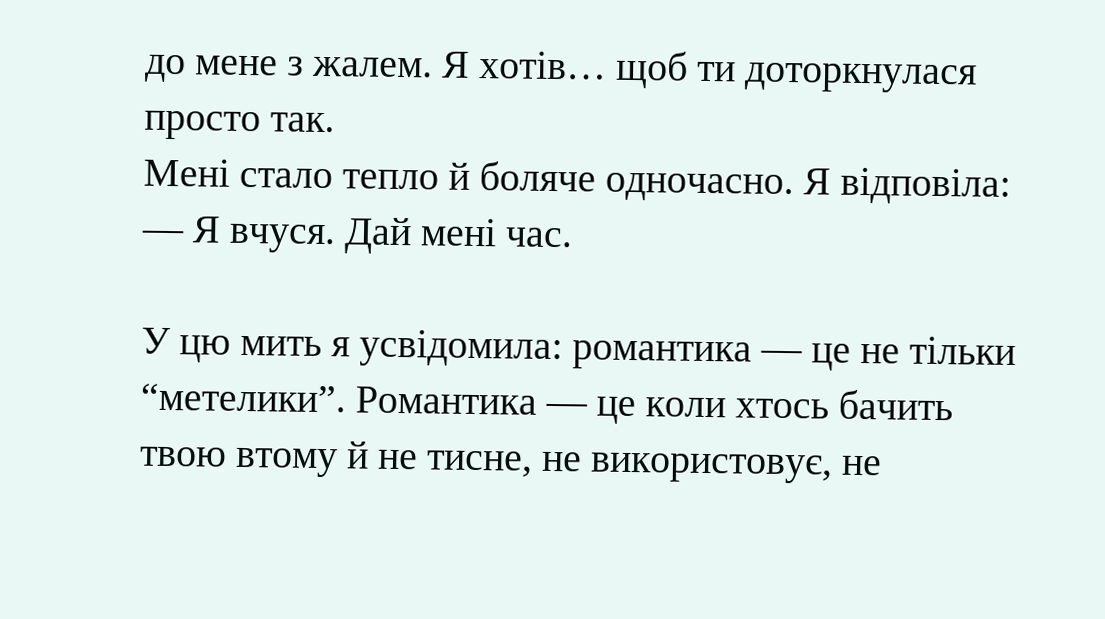до мене з жалем. Я хотів… щоб ти доторкнулася просто так.
Мені стало тепло й боляче одночасно. Я відповіла:
— Я вчуся. Дай мені час.

У цю мить я усвідомила: романтика — це не тільки “метелики”. Романтика — це коли хтось бачить твою втому й не тисне, не використовує, не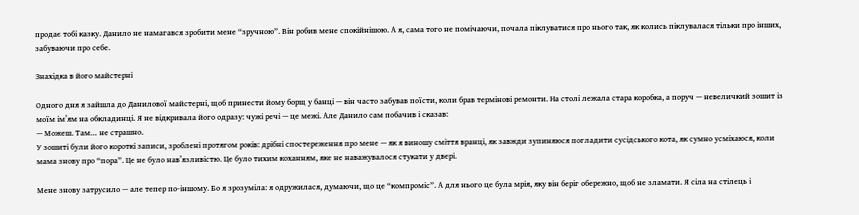продає тобі казку. Данило не намагався зробити мене “зручною”. Він робив мене спокійнішою. А я, сама того не помічаючи, почала піклуватися про нього так, як колись піклувалася тільки про інших, забуваючи про себе.

Знахідка в його майстерні

Одного дня я зайшла до Данилової майстерні, щоб принести йому борщ у банці — він часто забував поїсти, коли брав термінові ремонти. На столі лежала стара коробка, а поруч — невеличкий зошит із моїм ім’ям на обкладинці. Я не відкривала його одразу: чужі речі — це межі. Але Данило сам побачив і сказав:
— Можеш. Там… не страшно.
У зошиті були його короткі записи, зроблені протягом років: дрібні спостереження про мене — як я виношу сміття вранці, як завжди зупиняюся погладити сусідського кота, як сумно усміхаюся, коли мама знову про “пора”. Це не було нав’язливістю. Це було тихим коханням, яке не наважувалося стукати у двері.

Мене знову затрусило — але тепер по-іншому. Бо я зрозуміла: я одружилася, думаючи, що це “компроміс”. А для нього це була мрія, яку він беріг обережно, щоб не зламати. Я сіла на стілець і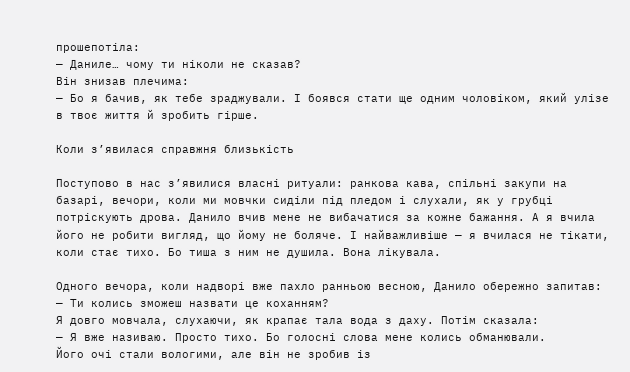прошепотіла:
— Даниле… чому ти ніколи не сказав?
Він знизав плечима:
— Бо я бачив, як тебе зраджували. І боявся стати ще одним чоловіком, який улізе в твоє життя й зробить гірше.

Коли з’явилася справжня близькість

Поступово в нас з’явилися власні ритуали: ранкова кава, спільні закупи на базарі, вечори, коли ми мовчки сиділи під пледом і слухали, як у грубці потріскують дрова. Данило вчив мене не вибачатися за кожне бажання. А я вчила його не робити вигляд, що йому не боляче. І найважливіше — я вчилася не тікати, коли стає тихо. Бо тиша з ним не душила. Вона лікувала.

Одного вечора, коли надворі вже пахло ранньою весною, Данило обережно запитав:
— Ти колись зможеш назвати це коханням?
Я довго мовчала, слухаючи, як крапає тала вода з даху. Потім сказала:
— Я вже називаю. Просто тихо. Бо голосні слова мене колись обманювали.
Його очі стали вологими, але він не зробив із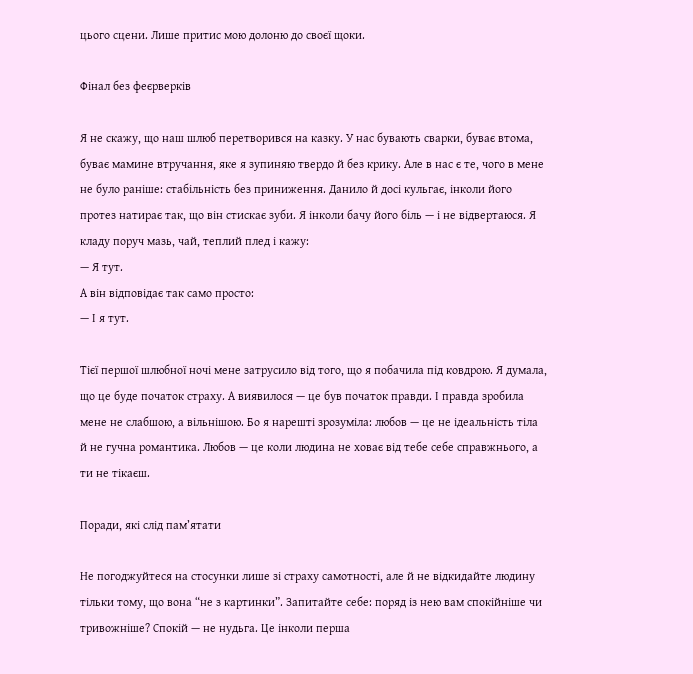цього сцени. Лише притис мою долоню до своєї щоки.

Фінал без феєрверків

Я не скажу, що наш шлюб перетворився на казку. У нас бувають сварки, буває втома, буває мамине втручання, яке я зупиняю твердо й без крику. Але в нас є те, чого в мене не було раніше: стабільність без приниження. Данило й досі кульгає, інколи його протез натирає так, що він стискає зуби. Я інколи бачу його біль — і не відвертаюся. Я кладу поруч мазь, чай, теплий плед і кажу:
— Я тут.
А він відповідає так само просто:
— І я тут.

Тієї першої шлюбної ночі мене затрусило від того, що я побачила під ковдрою. Я думала, що це буде початок страху. А виявилося — це був початок правди. І правда зробила мене не слабшою, а вільнішою. Бо я нарешті зрозуміла: любов — це не ідеальність тіла й не гучна романтика. Любов — це коли людина не ховає від тебе себе справжнього, а ти не тікаєш.

Поради, які слід пам’ятати

Не погоджуйтеся на стосунки лише зі страху самотності, але й не відкидайте людину тільки тому, що вона “не з картинки”. Запитайте себе: поряд із нею вам спокійніше чи тривожніше? Спокій — не нудьга. Це інколи перша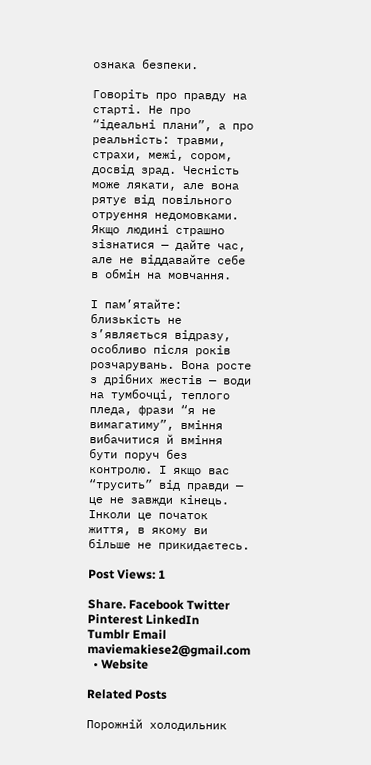ознака безпеки.

Говоріть про правду на старті. Не про “ідеальні плани”, а про реальність: травми, страхи, межі, сором, досвід зрад. Чесність може лякати, але вона рятує від повільного отруєння недомовками. Якщо людині страшно зізнатися — дайте час, але не віддавайте себе в обмін на мовчання.

І пам’ятайте: близькість не з’являється відразу, особливо після років розчарувань. Вона росте з дрібних жестів — води на тумбочці, теплого пледа, фрази “я не вимагатиму”, вміння вибачитися й вміння бути поруч без контролю. І якщо вас “трусить” від правди — це не завжди кінець. Інколи це початок життя, в якому ви більше не прикидаєтесь.

Post Views: 1

Share. Facebook Twitter Pinterest LinkedIn Tumblr Email
maviemakiese2@gmail.com
  • Website

Related Posts

Порожній холодильник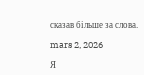сказав більше за слова.

mars 2, 2026

Я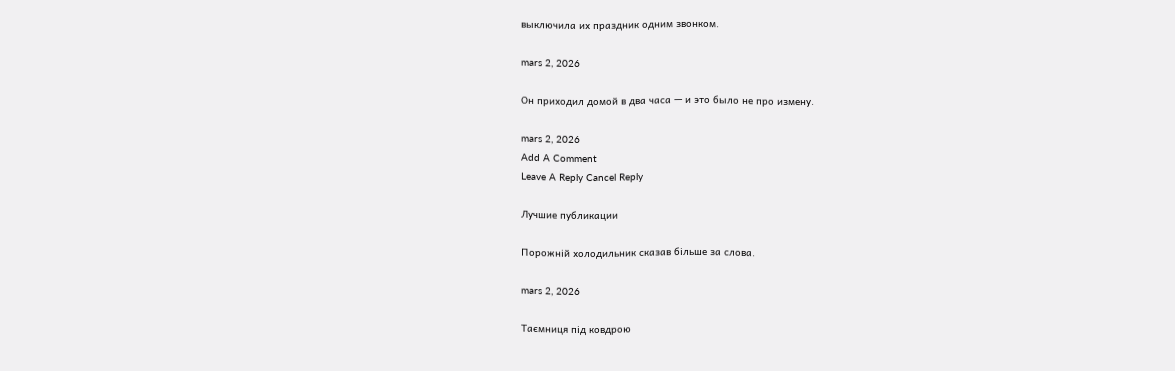выключила их праздник одним звонком.

mars 2, 2026

Он приходил домой в два часа — и это было не про измену.

mars 2, 2026
Add A Comment
Leave A Reply Cancel Reply

Лучшие публикации

Порожній холодильник сказав більше за слова.

mars 2, 2026

Таємниця під ковдрою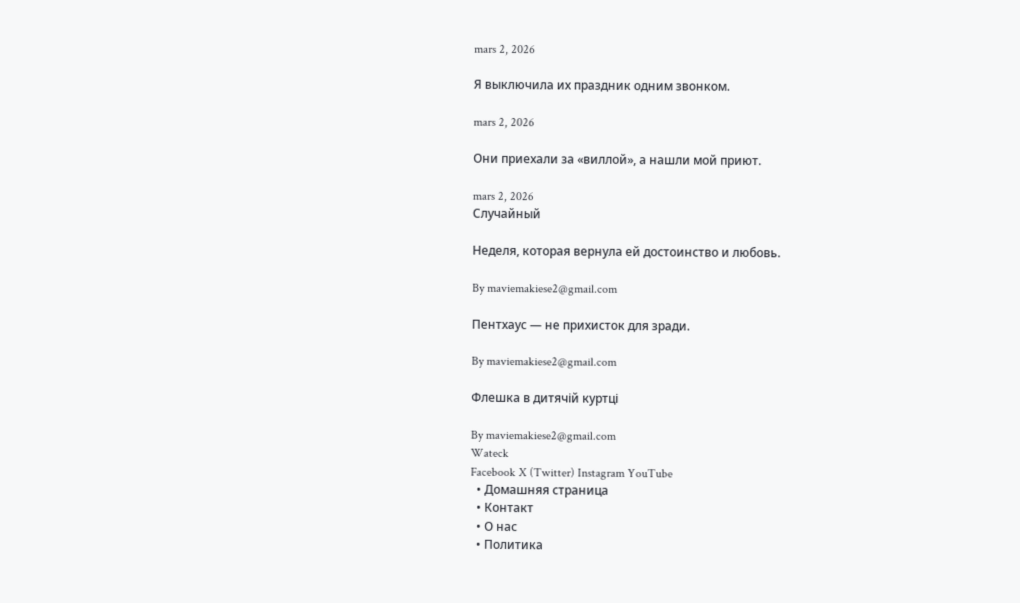mars 2, 2026

Я выключила их праздник одним звонком.

mars 2, 2026

Они приехали за «виллой», а нашли мой приют.

mars 2, 2026
Случайный

Неделя, которая вернула ей достоинство и любовь.

By maviemakiese2@gmail.com

Пентхаус — не прихисток для зради.

By maviemakiese2@gmail.com

Флешка в дитячій куртці

By maviemakiese2@gmail.com
Wateck
Facebook X (Twitter) Instagram YouTube
  • Домашняя страница
  • Контакт
  • О нас
  • Политика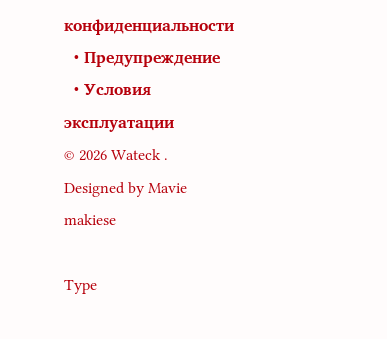конфиденциальности
  • Предупреждение
  • Условия эксплуатации
© 2026 Wateck . Designed by Mavie makiese

Type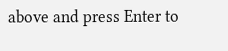above and press Enter to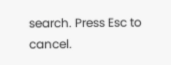search. Press Esc to cancel.